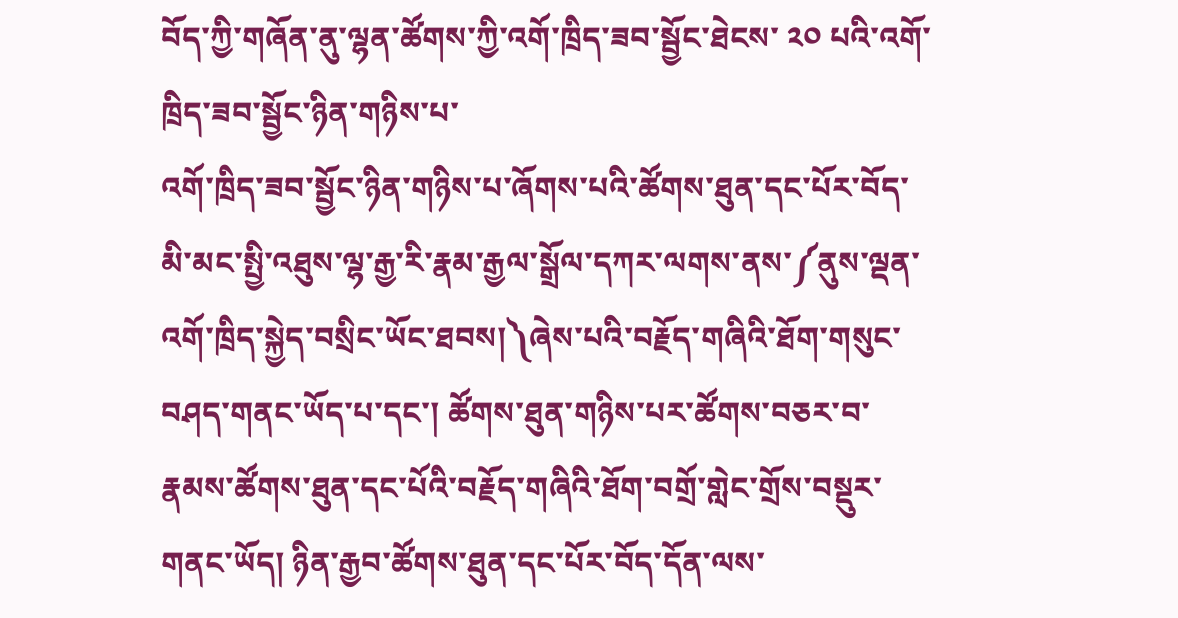བོད་ཀྱི་གཞོན་ནུ་ལྷན་ཚོགས་ཀྱི་འགོ་ཁྲིད་ཟབ་སྦྱོང་ཐེངས་ ༢༠ པའི་འགོ་ཁྲིད་ཟབ་སྦྱོང་ཉིན་གཉིས་པ་
འགོ་ཁྲིད་ཟབ་སྦྱོང་ཉིན་གཉིས་པ་ཞོགས་པའི་ཚོགས་ཐུན་དང་པོར་བོད་མི་མང་སྤྱི་འཐུས་ལྷ་རྒྱ་རི་རྣམ་རྒྱལ་སྒྲོལ་དཀར་ལགས་ནས་༼ནུས་ལྡན་འགོ་ཁྲིད་སྐྱེད་བསྲིང་ཡོང་ཐབས།༽ཞེས་པའི་བརྗོད་གཞིའི་ཐོག་གསུང་བཤད་གནང་ཡོད་པ་དང་། ཚོགས་ཐུན་གཉིས་པར་ཚོགས་བཅར་བ་རྣམས་ཚོགས་ཐུན་དང་པོའི་བརྗོད་གཞིའི་ཐོག་བགྲོ་གླེང་གྲོས་བསྡུར་གནང་ཡོད། ཉིན་རྒྱབ་ཚོགས་ཐུན་དང་པོར་བོད་དོན་ལས་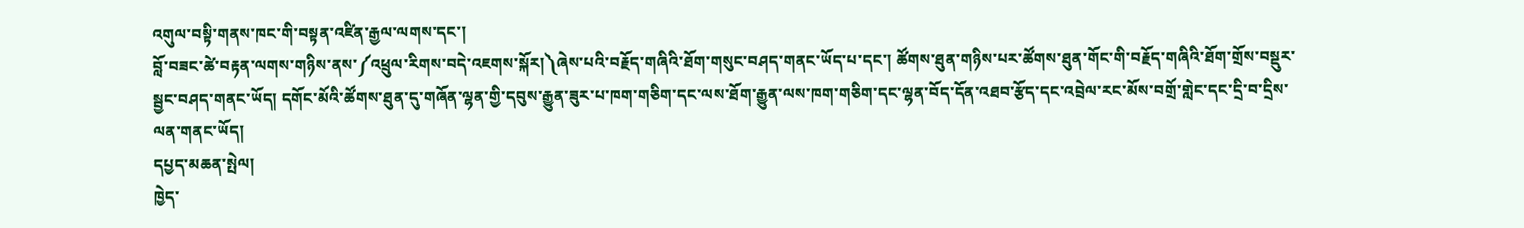འགུལ་བསྟི་གནས་ཁང་གི་བསྟན་འཛིན་རྒྱལ་ལགས་དང་།
བློ་བཟང་ཚེ་བརྟན་ལགས་གཉིས་ནས་༼འཕྲུལ་རིགས་བདེ་འཇགས་སྐོར།༽ཞེས་པའི་བརྗོད་གཞིའི་ཐོག་གསུང་བཤད་གནང་ཡོད་པ་དང་། ཚོགས་ཐུན་གཉིས་པར་ཚོགས་ཐུན་གོང་གི་བརྗོད་གཞིའི་ཐོག་གྲོས་བསྡུར་སྦྱང་བཤད་གནང་ཡོད། དགོང་མོའི་ཚོགས་ཐུན་དུ་གཞོན་ལྷན་གྱི་དབུས་རྒྱུན་ཟུར་པ་ཁག་གཅིག་དང་ལས་ཐོག་རྒྱུན་ལས་ཁག་གཅིག་དང་ལྷན་བོད་དོན་འཐབ་རྩོད་དང་འབྲེལ་རང་མོས་བགྲོ་གླེང་དང་དྲི་བ་དྲིས་ལན་གནང་ཡོད།
དཔྱད་མཆན་སྤེལ།
ཁྱེད་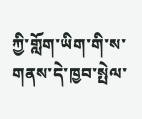ཀྱི་གློག་ཡིག་གི་ས་གནས་དེ་ཁྱབ་སྤེལ་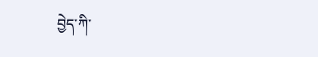བྱེད་ཀི་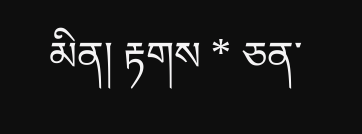མིན། རྟགས * ཅན་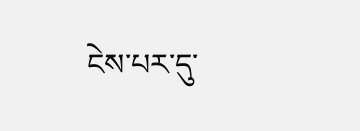ངེས་པར་དུ་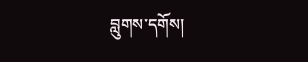བླུགས་དགོས།